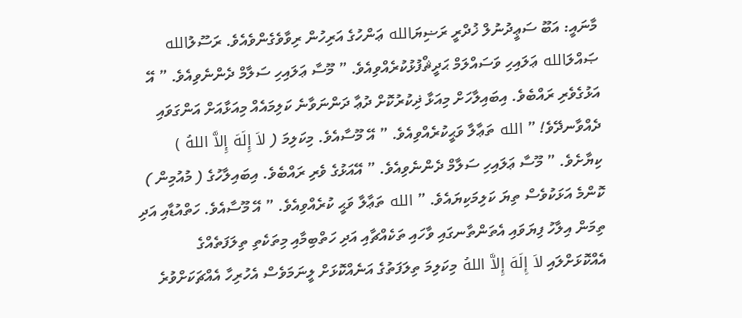މާނައީ: އަބޫ ސަޢީދުނުލް ޚުދްރީ ރަޟިޔަالله ޢަންހުގެ އަރިހުން ރިވާވެގެންވެއެވެ. ރަސޫލުالله ޞައްލަالله ޢަލައިހި ވަސައްލަމް ޙަދީޘްފުޅުކުރެއްވިއެވެ. ” މޫސާ ޢަލައިހި ސަލާމް ދެންނެވިއެވެ. ” އޭ އަޅުގެވެރި ރައްބެވެ. އިބައިލާހަށް މިއަޅާ ޛިކުރުކޮށް ދުޢާ ދަންނަވާނެ ކަލިމައެއް މިއަޅާއަށް އަންގަވައި ދެއްވާނދޭވެ! ” الله ތަޢާލާ ވަޙީކުރެއްވިއެވެ. ” އޭ މޫސާއެވެ. މިކަލިމަ ( لاَ إِلَهَ إِلاَّ اللهُ ) ކިޔާށެވެ. ” މޫސާ ޢަލައިހި ސަލާމް ދެންނެވިއެވެ. ” އޭއަޅުގެ ވެރި ރައްބެވެ. އިބައިލާހުގެ ( މުއުމިން ) ކޮންމެ އަޅަކުވެސް ތިޔަ ކަލިމަކިޔައެވެ. ” الله ތަޢާލާ ވަޙީ ކުރެއްވިއެވެ. ” އޭ މޫސާއެވެ. ހަތްއުޑާއި އަދި ތިމަން އިލާހު ފިޔަވައި އެތަންތާނގައި ވާހައި ތަކެއްޗާއި އަދި ހަތްބިމާއި މިތަކެތި ތިލަފަތެއްގެ އެއްކޮޅަށްލައި لاَ إِلَهَ إِلاَّ اللهُ މިކަލިމަ ތިލަފަތުގެ އަނެއްކޮޅަށް ލީނަމަވެސް އެހުރިހާ އެއްޗަކަށްވުރެ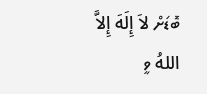ބޮޑަށް لاَ إِلَهَ إِلاَّ اللهُ ވީ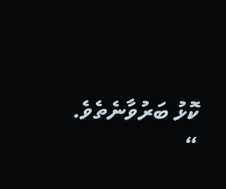ކޮޅު ބަރުވާނެތެވެ. “